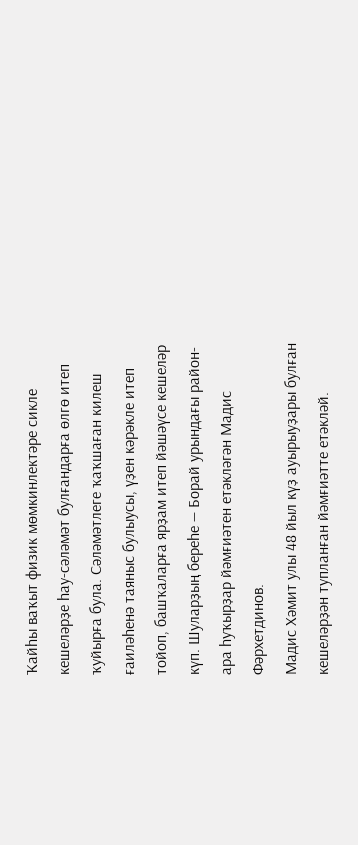Ҡайһы ваҡыт физик мөмкинлектәре сикле кешеләрҙе һау-сәләмәт булғандарға өлгө итеп ҡуйырға була. Сәләмәтлеге ҡаҡшаған килеш ғаиләһенә таяныс булыусы, үҙен кәрәкле итеп тойоп, башҡаларға ярҙам итеп йәшәүсе кешеләр күп. Шуларҙың береһе — Борай урындағы район-ара һуҡырҙар йәмғиәтен етәкләгән Мадис Фәрхетдинов.
Мадис Хәмит улы 48 йыл күҙ ауырыуҙары булған кешеләрҙән тупланған йәмғиәтте етәкләй.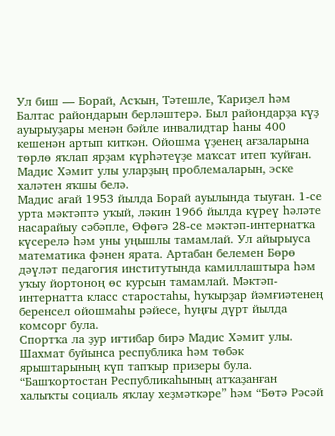Ул биш — Борай, Асҡын, Тәтешле, Ҡариҙел һәм Балтас райондарын берләштерә. Был райондарҙа күҙ ауырыуҙары менән бәйле инвалидтар һаны 400 кешенән артып киткән. Ойошма үҙенең ағзаларына төрлө яҡлап ярҙам күрһәтеүҙе маҡсат итеп ҡуйған. Мадис Хәмит улы уларҙың проблемаларын, эске халәтен яҡшы белә.
Мадис ағай 1953 йылда Борай ауылында тыуған. 1-се урта мәктәптә уҡый, ләкин 1966 йылда күреү һәләте насарайыу сәбәпле, Өфөгә 28-се мәктәп-интернатҡа күсерелә һәм уны уңышлы тамамлай. Ул айырыуса математика фәнен ярата. Артабан белемен Бөрө дәүләт педагогия институтында камиллаштыра һәм уҡыу йортоноң өс курсын тамамлай. Мәктәп-интернатта класс старостаһы, һуҡырҙар йәмғиәтенең беренсел ойошмаһы рәйесе, һуңғы дүрт йылда комсорг була.
Спортҡа ла ҙур иғтибар бирә Мадис Хәмит улы. Шахмат буйынса республика һәм төбәк ярыштарының күп тапҡыр призеры була. “Башҡортостан Республикаһының атҡаҙанған халыҡты социаль яҡлау хеҙмәткәре” һәм “Бөтә Рәсәй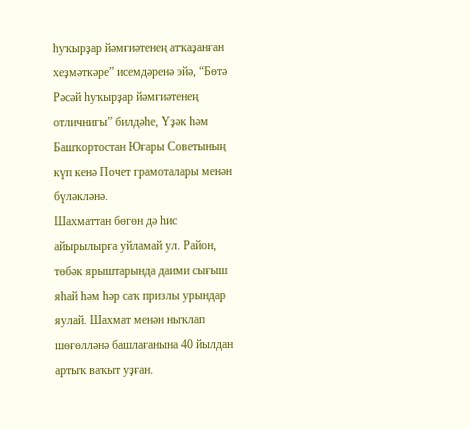һуҡырҙар йәмғиәтенең атҡаҙанған хеҙмәткәре” исемдәренә эйә, “Бөтә Рәсәй һуҡырҙар йәмғиәтенең отличнигы” билдәһе, Үҙәк һәм Башҡортостан Юғары Советының күп кенә Почет грамоталары менән бүләкләнә.
Шахматтан бөгөн дә һис айырылырға уйламай ул. Район, төбәк ярыштарында даими сығыш яһай һәм һәр саҡ призлы урындар яулай. Шахмат менән ныҡлап шөғөлләнә башлағанына 40 йылдан артыҡ ваҡыт уҙған.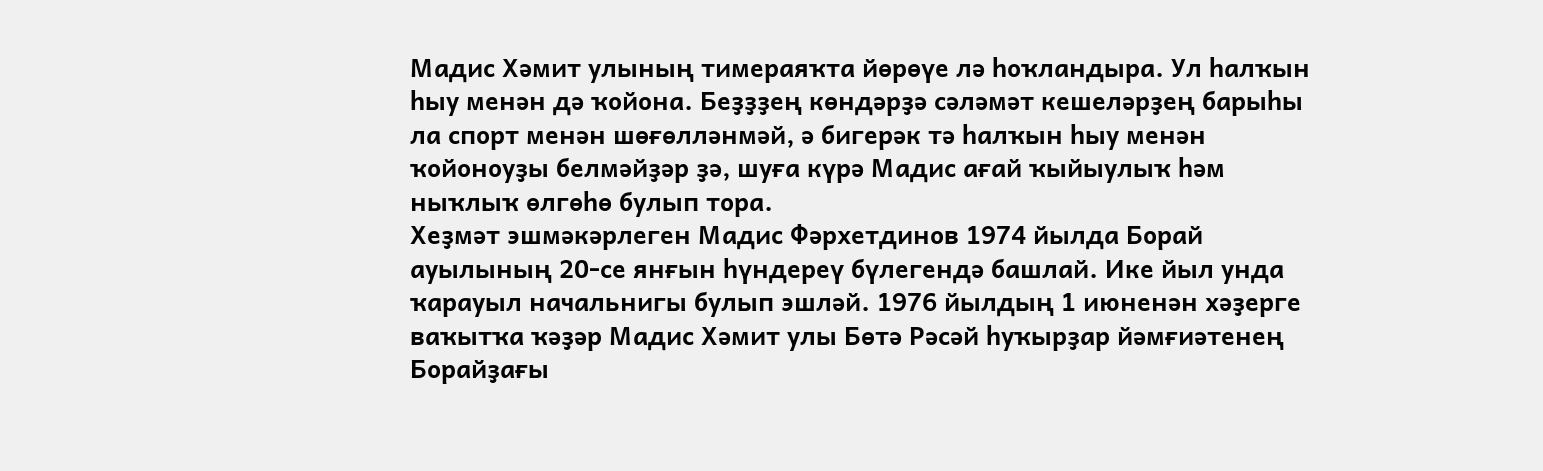Мадис Хәмит улының тимераяҡта йөрөүе лә һоҡландыра. Ул һалҡын һыу менән дә ҡойона. Беҙҙҙең көндәрҙә сәләмәт кешеләрҙең барыһы ла спорт менән шөғөлләнмәй, ә бигерәк тә һалҡын һыу менән ҡойоноуҙы белмәйҙәр ҙә, шуға күрә Мадис ағай ҡыйыулыҡ һәм ныҡлыҡ өлгөһө булып тора.
Хеҙмәт эшмәкәрлеген Мадис Фәрхетдинов 1974 йылда Борай ауылының 20-се янғын һүндереү бүлегендә башлай. Ике йыл унда ҡарауыл начальнигы булып эшләй. 1976 йылдың 1 июненән хәҙерге ваҡытҡа ҡәҙәр Мадис Хәмит улы Бөтә Рәсәй һуҡырҙар йәмғиәтенең Борайҙағы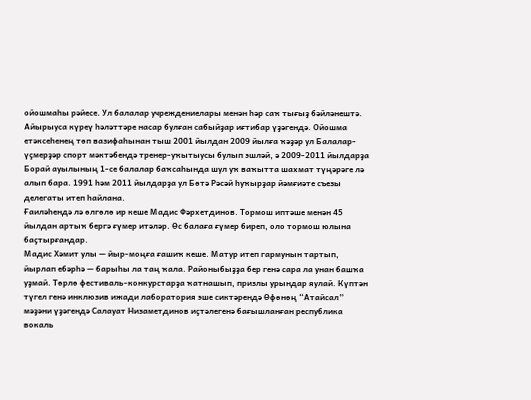ойошмаһы рәйесе. Ул балалар учреждениелары менән һәр саҡ тығыҙ бәйләнештә. Айырыуса күреү һәләттәре насар булған сабыйҙар иғтибар үҙәгендә. Ойошма етәксеһенең төп вазифаһынан тыш 2001 йылдан 2009 йылға ҡәҙәр ул Балалар-үҫмерҙәр спорт мәктәбендә тренер-уҡытыусы булып эшләй, ә 2009-2011 йылдарҙа Борай ауылының 1-се балалар баҡсаһында шул уҡ ваҡытта шахмат түңәрәге лә алып бара. 1991 һәм 2011 йылдарҙа ул Бөтә Рәсәй һуҡырҙар йәмғиәте съезы делегаты итеп һайлана.
Ғаиләһендә лә өлгөлө ир кеше Мадис Фәрхетдинов. Тормош иптәше менән 45 йылдан артыҡ бергә ғүмер итәләр. Өс балаға ғүмер биреп, оло тормош юлына баҫтырғандар.
Мадис Хәмит улы — йыр-моңға ғашиҡ кеше. Матур итеп гармунын тартып, йырлап ебәрһә — барыһы ла таң ҡала. Районыбыҙҙа бер генә сара ла унан башҡа уҙмай. Төрлө фестиваль-конкурстарҙа ҡатнашып, призлы урындар яулай. Күптән түгел генә инклюзив ижади лаборатория эше сиктәрендә Өфөнөң “Атайсал” мәҙәни үҙәгендә Салауат Низаметдинов иҫтәлегенә бағышланған республика вокаль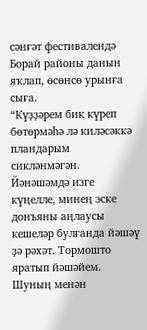сәнғәт фестивалендә Борай районы данын яҡлап, өсөнсө урынға сыға.
“Күҙҙәрем бик күреп бөтөрмәһә лә киләсәккә пландарым сикләнмәгән. Йәнәшәмдә изге күңелле, минең эске донъяны аңлаусы кешеләр булғанда йәшәү ҙә рәхәт. Тормошто яратып йәшәйем. Шуның менән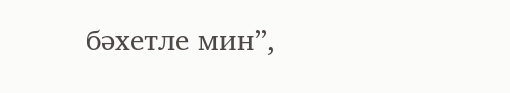бәхетле мин”,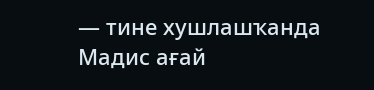— тине хушлашҡанда Мадис ағай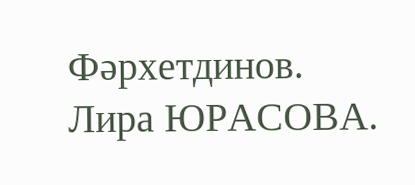Фәрхетдинов.
Лира ЮРАСОВА.